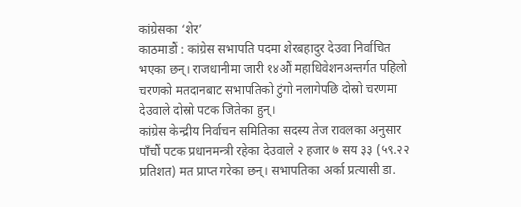कांग्रेसका ‘शेर’
काठमाडौं : कांग्रेस सभापति पदमा शेरबहादुर देउवा निर्वाचित भएका छन्। राजधानीमा जारी १४औं महाधिवेशनअन्तर्गत पहिलो चरणको मतदानबाट सभापतिको टुंगो नलागेपछि दोस्रो चरणमा देउवाले दोस्रो पटक जितेका हुन्।
कांग्रेस केन्द्रीय निर्वाचन समितिका सदस्य तेज रावलका अनुसार पाँचौं पटक प्रधानमन्त्री रहेका देउवाले २ हजार ७ सय ३३ (५९.२२ प्रतिशत) मत प्राप्त गरेका छन्। सभापतिका अर्का प्रत्यासी डा.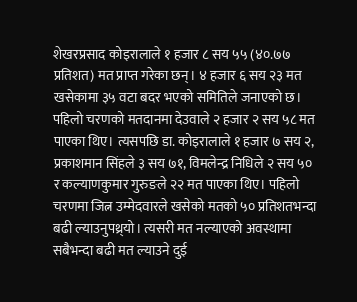शेखरप्रसाद कोइरालाले १ हजार ८ सय ५५ (४०.७७ प्रतिशत) मत प्राप्त गरेका छन्। ४ हजार ६ सय २३ मत खसेकामा ३५ वटा बदर भएको समितिले जनाएको छ।
पहिलो चरणको मतदानमा देउवाले २ हजार २ सय ५८ मत पाएका थिए। त्यसपछि डा. कोइरालाले १ हजार ७ सय २, प्रकाशमान सिंहले ३ सय ७१, विमलेन्द्र निधिले २ सय ५० र कल्याणकुमार गुरुङले २२ मत पाएका थिए। पहिलो चरणमा जित्न उम्मेदवारले खसेको मतको ५० प्रतिशतभन्दा बढी ल्याउनुपथ्र्यो। त्यसरी मत नल्याएको अवस्थामा सबैभन्दा बढी मत ल्याउने दुई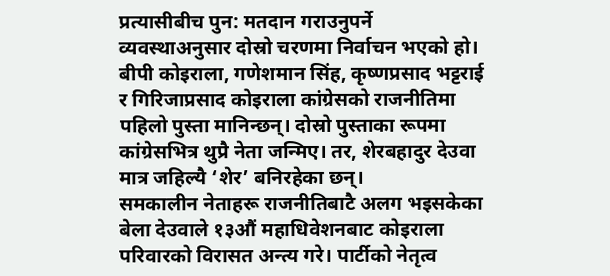प्रत्यासीबीच पुन: मतदान गराउनुपर्ने व्यवस्थाअनुसार दोस्रो चरणमा निर्वाचन भएको हो।
बीपी कोइराला, गणेशमान सिंह, कृष्णप्रसाद भट्टराई र गिरिजाप्रसाद कोइराला कांग्रेसको राजनीतिमा पहिलो पुस्ता मानिन्छन्। दोस्रो पुस्ताका रूपमा कांग्रेसभित्र थुप्रै नेता जन्मिए। तर, शेरबहादुर देउवा मात्र जहिल्यै ‘शेर’ बनिरहेका छन्।
समकालीन नेताहरू राजनीतिबाटै अलग भइसकेका बेला देउवाले १३औं महाधिवेशनबाट कोइराला परिवारको विरासत अन्त्य गरे। पार्टीको नेतृत्व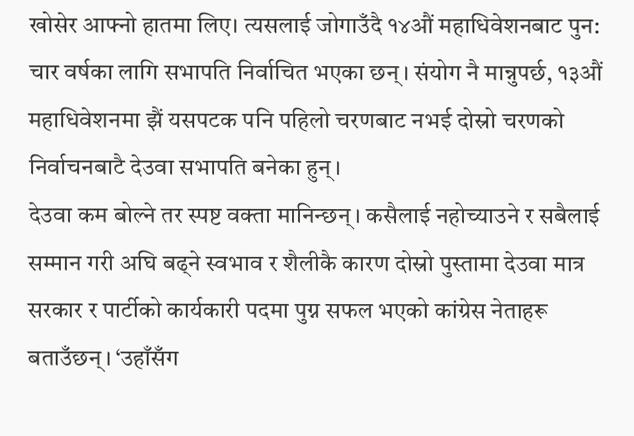खोसेर आफ्नो हातमा लिए। त्यसलाई जोगाउँदै १४औं महाधिवेशनबाट पुन: चार वर्षका लागि सभापति निर्वाचित भएका छन्। संयोग नै मान्नुपर्छ, १३औं महाधिवेशनमा झैं यसपटक पनि पहिलो चरणबाट नभई दोस्रो चरणको निर्वाचनबाटै देउवा सभापति बनेका हुन्।
देउवा कम बोल्ने तर स्पष्ट वक्ता मानिन्छन्। कसैलाई नहोच्याउने र सबैलाई सम्मान गरी अघि बढ्ने स्वभाव र शैलीकै कारण दोस्रो पुस्तामा देउवा मात्र सरकार र पार्टीको कार्यकारी पदमा पुग्न सफल भएको कांग्रेस नेताहरू बताउँछन्। ‘उहाँसँग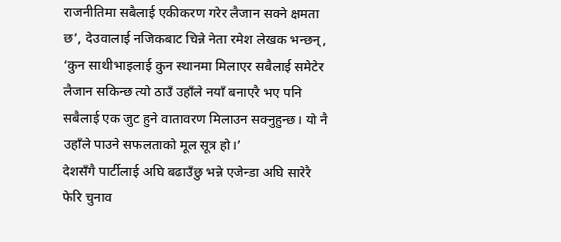राजनीतिमा सबैलाई एकीकरण गरेर लैजान सक्ने क्षमता छ’, देउवालाई नजिकबाट चिन्ने नेता रमेश लेखक भन्छन्, ‘कुन साथीभाइलाई कुन स्थानमा मिलाएर सबैलाई समेटेर लैजान सकिन्छ त्यो ठाउँ उहाँले नयाँ बनाएरै भए पनि सबैलाई एक जुट हुने वातावरण मिलाउन सक्नुहुन्छ। यो नै उहाँले पाउने सफलताको मूल सूत्र हो।’
देशसँगै पार्टीलाई अघि बढाउँछु भन्ने एजेन्डा अघि सारेरै फेरि चुनाव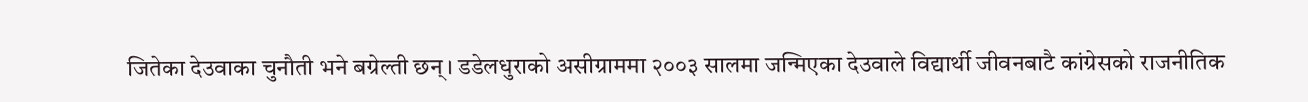जितेका देउवाका चुनौती भने बग्रेल्ती छन्। डडेलधुराको असीग्राममा २००३ सालमा जन्मिएका देउवाले विद्यार्थी जीवनबाटै कांग्रेसको राजनीतिक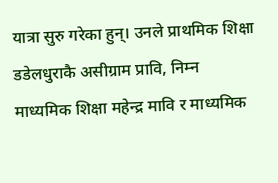यात्रा सुरु गरेका हुन्। उनले प्राथमिक शिक्षा डडेलधुराकै असीग्राम प्रावि, निम्न माध्यमिक शिक्षा महेन्द्र मावि र माध्यमिक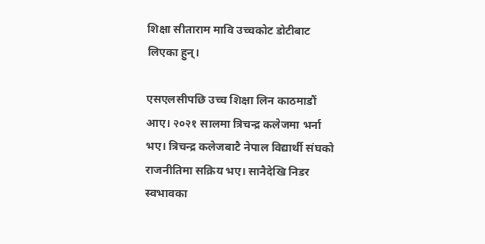शिक्षा सीताराम मावि उच्चकोट डोटीबाट लिएका हुन्।

एसएलसीपछि उच्च शिक्षा लिन काठमाडौं आए। २०२१ सालमा त्रिचन्द्र कलेजमा भर्ना भए। त्रिचन्द्र कलेजबाटै नेपाल विद्यार्थी संघको राजनीतिमा सक्रिय भए। सानैदेखि निडर स्वभावका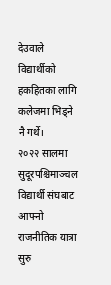देउवाले विद्यार्थीको हकहितका लागि कलेजमा भिड्ने नै गर्थे।
२०२२ सालमा सुदूरपश्चिमाञ्चल विद्यार्थी संघबाट आफ्नो राजनीतिक यात्रा सुरु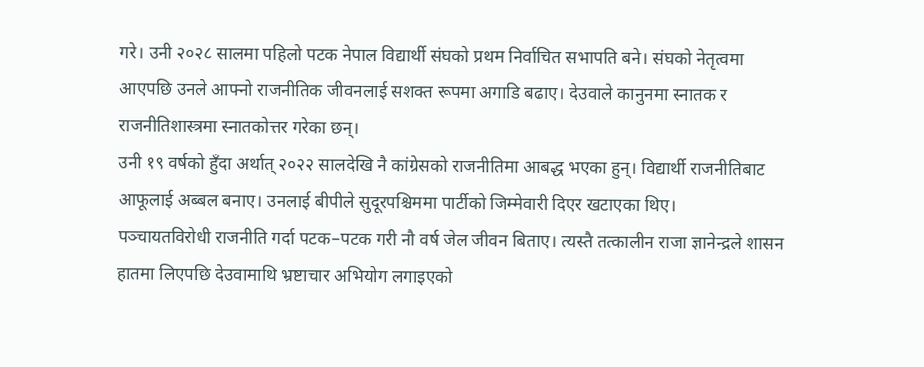गरे। उनी २०२८ सालमा पहिलो पटक नेपाल विद्यार्थी संघको प्रथम निर्वाचित सभापति बने। संघको नेतृत्वमा आएपछि उनले आफ्नो राजनीतिक जीवनलाई सशक्त रूपमा अगाडि बढाए। देउवाले कानुनमा स्नातक र राजनीतिशास्त्रमा स्नातकोत्तर गरेका छन्।
उनी १९ वर्षको हुँदा अर्थात् २०२२ सालदेखि नै कांग्रेसको राजनीतिमा आबद्ध भएका हुन्। विद्यार्थी राजनीतिबाट आफूलाई अब्बल बनाए। उनलाई बीपीले सुदूरपश्चिममा पार्टीको जिम्मेवारी दिएर खटाएका थिए।
पञ्चायतविरोधी राजनीति गर्दा पटक–पटक गरी नौ वर्ष जेल जीवन बिताए। त्यस्तै तत्कालीन राजा ज्ञानेन्द्रले शासन हातमा लिएपछि देउवामाथि भ्रष्टाचार अभियोग लगाइएको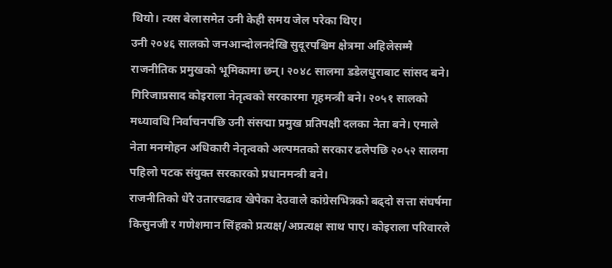थियो। त्यस बेलासमेत उनी केही समय जेल परेका थिए।
उनी २०४६ सालको जनआन्दोलनदेखि सुदूरपश्चिम क्षेत्रमा अहिलेसम्मै राजनीतिक प्रमुखको भूमिकामा छन्। २०४८ सालमा डडेलधुराबाट सांसद बने। गिरिजाप्रसाद कोइराला नेतृत्वको सरकारमा गृहमन्त्री बने। २०५१ सालको मध्यावधि निर्वाचनपछि उनी संसद्मा प्रमुख प्रतिपक्षी दलका नेता बने। एमाले नेता मनमोहन अधिकारी नेतृत्वको अल्पमतको सरकार ढलेपछि २०५२ सालमा पहिलो पटक संयुक्त सरकारको प्रधानमन्त्री बने।
राजनीतिको धेरै उतारचढाव खेपेका देउवाले कांग्रेसभित्रको बढ्दो सत्ता संघर्षमा किसुनजी र गणेशमान सिंहको प्रत्यक्ष/अप्रत्यक्ष साथ पाए। कोइराला परिवारले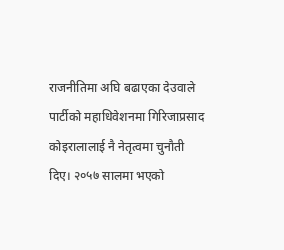राजनीतिमा अघि बढाएका देउवाले पार्टीको महाधिवेशनमा गिरिजाप्रसाद कोइरालालाई नै नेतृत्वमा चुनौती दिए। २०५७ सालमा भएको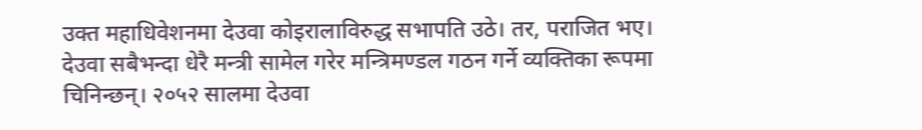उक्त महाधिवेशनमा देउवा कोइरालाविरुद्ध सभापति उठे। तर, पराजित भए।
देउवा सबैभन्दा धेरै मन्त्री सामेल गरेर मन्त्रिमण्डल गठन गर्ने व्यक्तिका रूपमा चिनिन्छन्। २०५२ सालमा देउवा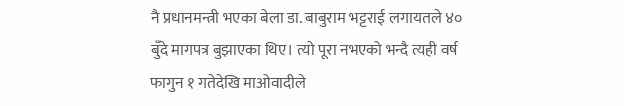नै प्रधानमन्त्री भएका बेला डा. बाबुराम भट्टराई लगायतले ४० बुँदे मागपत्र बुझाएका थिए। त्यो पूरा नभएको भन्दै त्यही वर्ष फागुन १ गतेदेखि माओवादीले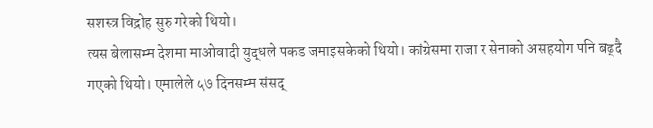सशस्त्र विद्रोह सुरु गरेको थियो।
त्यस बेलासम्म देशमा माओवादी युद्धले पकड जमाइसकेको थियो। कांग्रेसमा राजा र सेनाको असहयोग पनि बढ्दै गएको थियो। एमालेले ५७ दिनसम्म संसद्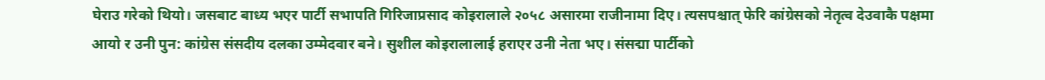घेराउ गरेको थियो। जसबाट बाध्य भएर पार्टी सभापति गिरिजाप्रसाद कोइरालाले २०५८ असारमा राजीनामा दिए। त्यसपश्चात् फेरि कांग्रेसको नेतृत्व देउवाकै पक्षमा आयो र उनी पुन: कांग्रेस संसदीय दलका उम्मेदवार बने। सुशील कोइरालालाई हराएर उनी नेता भए। संसद्मा पार्टीको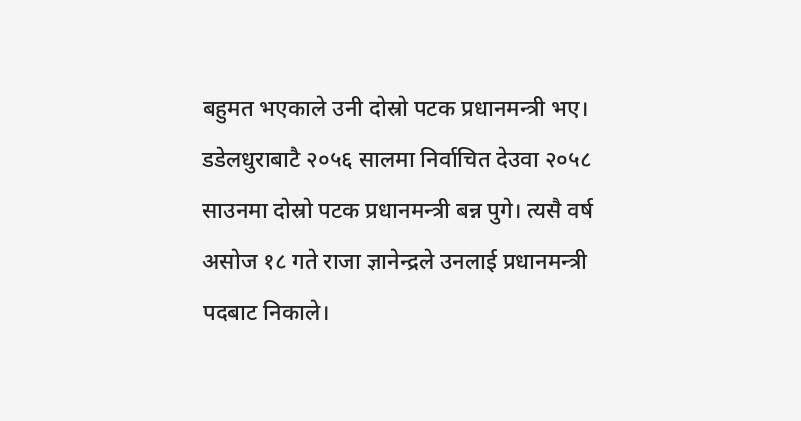बहुमत भएकाले उनी दोस्रो पटक प्रधानमन्त्री भए।
डडेलधुराबाटै २०५६ सालमा निर्वाचित देउवा २०५८ साउनमा दोस्रो पटक प्रधानमन्त्री बन्न पुगे। त्यसै वर्ष असोज १८ गते राजा ज्ञानेन्द्रले उनलाई प्रधानमन्त्री पदबाट निकाले।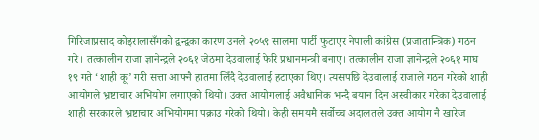गिरिजाप्रसाद कोइरालासँगको द्वन्द्वका कारण उनले २०५९ सालमा पार्टी फुटाएर नेपाली कांग्रेस (प्रजातान्त्रिक) गठन गरे। तत्कालीन राजा ज्ञानेन्द्रले २०६१ जेठमा देउवालाई फेरि प्रधानमन्त्री बनाए। तत्कालीन राजा ज्ञानेन्द्रले २०६१ माघ १९ गते ‘शाही कू’ गरी सत्ता आफ्नै हातमा लिँदै देउवालाई हटाएका थिए। त्यसपछि देउवालाई राजाले गठन गरेको शाही आयोगले भ्रष्टाचार अभियोग लगाएको थियो। उक्त आयोगलाई अवैधानिक भन्दै बयान दिन अस्वीकार गरेका देउवालाई शाही सरकारले भ्रष्टाचार अभियोगमा पक्राउ गरेको थियो। केही समयमै सर्वोच्च अदालतले उक्त आयोग नै खारेज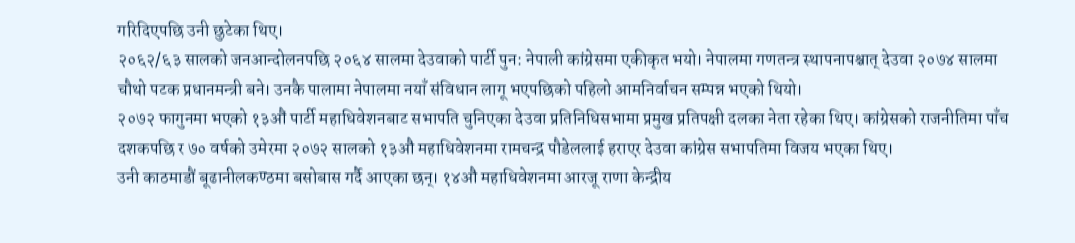गरिदिएपछि उनी छुटेका थिए।
२०६२/६३ सालको जनआन्दोलनपछि २०६४ सालमा देउवाको पार्टी पुन: नेपाली कांग्रेसमा एकीकृत भयो। नेपालमा गणतन्त्र स्थापनापश्चात् देउवा २०७४ सालमा चौथो पटक प्रधानमन्त्री बने। उनकै पालामा नेपालमा नयाँ संविधान लागू भएपछिको पहिलो आमनिर्वाचन सम्पन्न भएको थियो।
२०७२ फागुनमा भएको १३औं पार्टी महाधिवेशनबाट सभापति चुनिएका देउवा प्रतिनिधिसभामा प्रमुख प्रतिपक्षी दलका नेता रहेका थिए। कांग्रेसको राजनीतिमा पाँच दशकपछि र ७० वर्षको उमेरमा २०७२ सालको १३औं महाधिवेशनमा रामचन्द्र पौडेललाई हराएर देउवा कांग्रेस सभापतिमा विजय भएका थिए।
उनी काठमाडौं बूढानीलकण्ठमा बसोबास गर्दै आएका छन्। १४औं महाधिवेशनमा आरजू राणा केन्द्रीय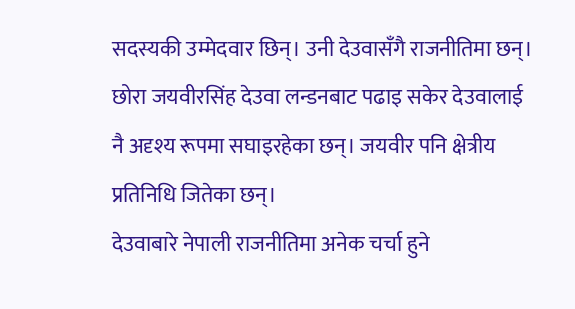सदस्यकी उम्मेदवार छिन्। उनी देउवासँगै राजनीतिमा छन्। छोरा जयवीरसिंह देउवा लन्डनबाट पढाइ सकेर देउवालाई नै अदृश्य रूपमा सघाइरहेका छन्। जयवीर पनि क्षेत्रीय प्रतिनिधि जितेका छन्।
देउवाबारे नेपाली राजनीतिमा अनेक चर्चा हुने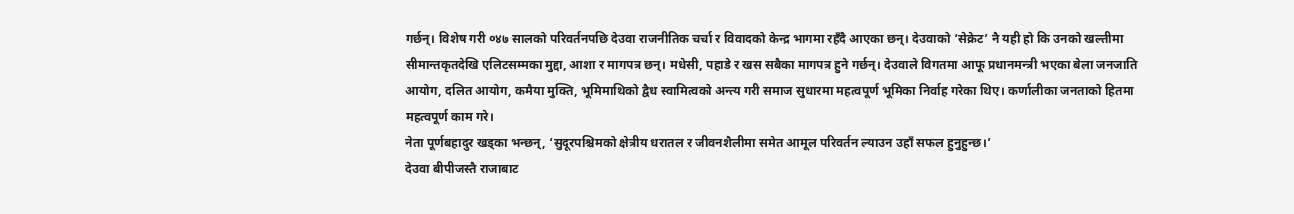गर्छन्। विशेष गरी ०४७ सालको परिवर्तनपछि देउवा राजनीतिक चर्चा र विवादको केन्द्र भागमा रहँदै आएका छन्। देउवाको ‘सेक्रेट’ नै यही हो कि उनको खल्तीमा सीमान्तकृतदेखि एलिटसम्मका मुद्दा, आशा र मागपत्र छन्। मधेसी, पहाडे र खस सबैका मागपत्र हुने गर्छन्। देउवाले विगतमा आफू प्रधानमन्त्री भएका बेला जनजाति आयोग, दलित आयोग, कमैया मुक्ति, भूमिमाथिको द्वैध स्वामित्वको अन्त्य गरी समाज सुधारमा महत्वपूर्ण भूमिका निर्वाह गरेका थिए। कर्णालीका जनताको हितमा महत्वपूर्ण काम गरे।
नेता पूर्णबहादुर खड्का भन्छन्, ‘सुदूरपश्चिमको क्षेत्रीय धरातल र जीवनशैलीमा समेत आमूल परिवर्तन ल्याउन उहाँ सफल हुनुहुन्छ।’
देउवा बीपीजस्तै राजाबाट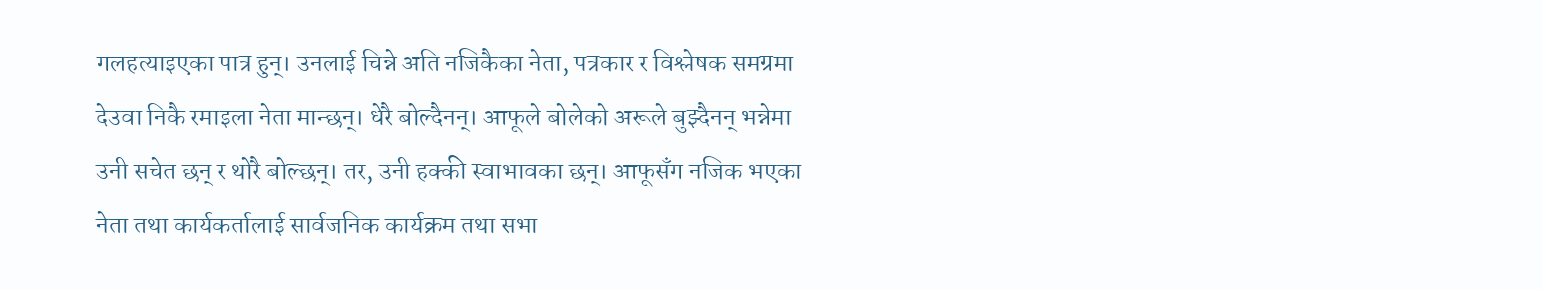गलहत्याइएका पात्र हुन्। उनलाई चिन्ने अति नजिकैका नेता, पत्रकार र विश्लेषक समग्रमा देउवा निकै रमाइला नेता मान्छन्। धेरै बोल्दैनन्। आफूले बोलेको अरूले बुझ्दैनन् भन्नेमा उनी सचेत छन् र थोरै बोल्छन्। तर, उनी हक्की स्वाभावका छन्। आफूसँग नजिक भएका नेता तथा कार्यकर्तालाई सार्वजनिक कार्यक्रम तथा सभा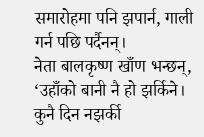समारोहमा पनि झपार्न, गाली गर्न पछि पर्दैनन्।
नेता बालकृष्ण खाँण भन्छन्, ‘उहाँको बानी नै हो झर्किने। कुनै दिन नझर्की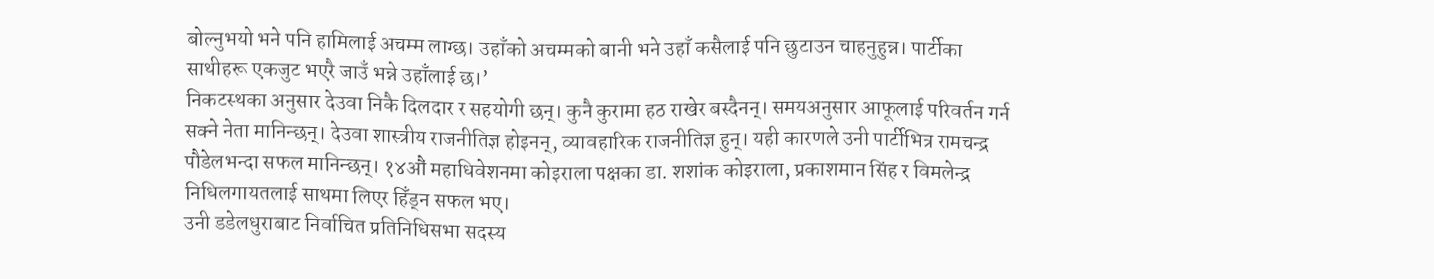बोल्नुभयो भने पनि हामिलाई अचम्म लाग्छ। उहाँको अचम्मको बानी भने उहाँ कसैलाई पनि छुटाउन चाहनुहुन्न। पार्टीका साथीहरू एकजुट भएरै जाउँ भन्ने उहाँलाई छ।’
निकटस्थका अनुसार देउवा निकै दिलदार र सहयोगी छन्। कुनै कुरामा हठ राखेर बस्दैनन्। समयअनुसार आफूलाई परिवर्तन गर्न सक्ने नेता मानिन्छन्। देउवा शास्त्रीय राजनीतिज्ञ होइनन्, व्यावहारिक राजनीतिज्ञ हुन्। यही कारणले उनी पार्टीभित्र रामचन्द्र पौडेलभन्दा सफल मानिन्छन्। १४औं महाधिवेशनमा कोइराला पक्षका डा. शशांक कोइराला, प्रकाशमान सिंह र विमलेन्द्र निधिलगायतलाई साथमा लिएर हिँड्न सफल भए।
उनी डडेलधुराबाट निर्वाचित प्रतिनिधिसभा सदस्य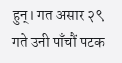हुन्। गत असार २९ गते उनी पाँचौं पटक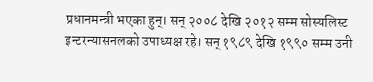प्रधानमन्त्री भएका हुन्। सन् २००८ देखि २०१२ सम्म सोस्यलिस्ट इन्टरन्यासनलको उपाध्यक्ष रहे। सन् १९८९ देखि १९९० सम्म उनी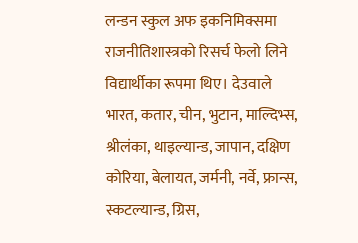लन्डन स्कुल अफ इकनिमिक्समा राजनीतिशास्त्रको रिसर्च फेलो लिने विद्यार्थीका रूपमा थिए। देउवाले भारत, कतार, चीन, भुटान, माल्दिभ्स, श्रीलंका, थाइल्यान्ड, जापान, दक्षिण कोरिया, बेलायत, जर्मनी, नर्वे, फ्रान्स, स्कटल्यान्ड, ग्रिस,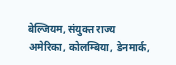बेल्जियम, संयुक्त राज्य अमेरिका, कोलम्बिया, डेनमार्क,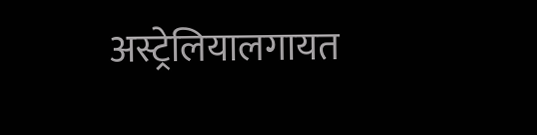अस्ट्रेलियालगायत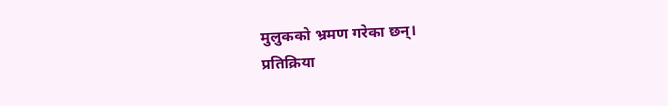मुलुकको भ्रमण गरेका छन्।
प्रतिक्रिया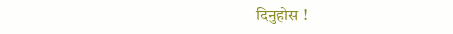दिनुहोस !